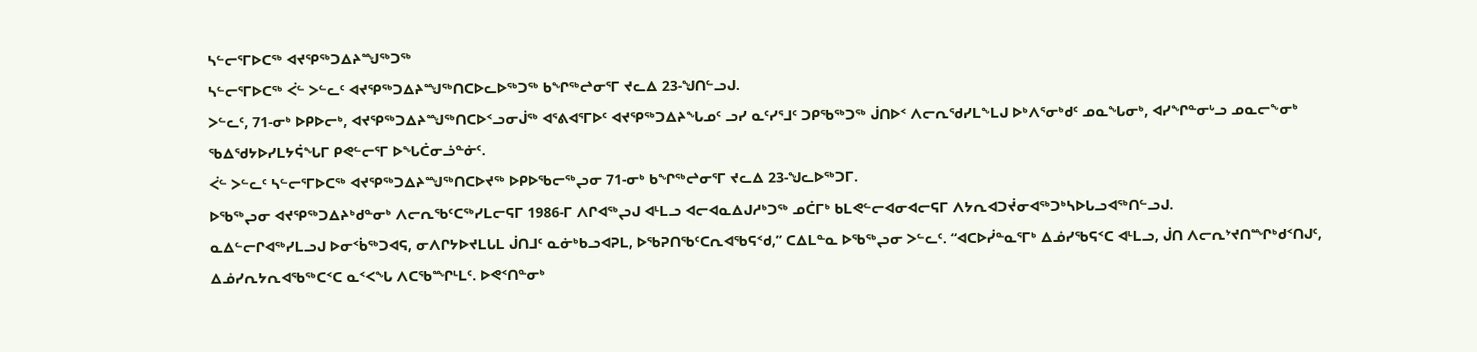ᓴᓪᓕᕐᒥᐅᑕᖅ ᐊᔪᕿᖅᑐᐃᔨᙳᖅᑐᖅ
ᓴᓪᓕᕐᒥᐅᑕᖅ ᐹᓪ ᐳᓪᓚᑦ ᐊᔪᕿᖅᑐᐃᔨᙳᖅᑎᑕᐅᓚᐅᖅᑐᖅ ᑲᖏᖅᖠᓂᕐᒥ ᔪᓚᐃ 23-ᖑᑎᓪᓗᒍ.
ᐳᓪᓚᑦ, 71-ᓂᒃ ᐅᑭᐅᓕᒃ, ᐊᔪᕿᖅᑐᐃᔨᙳᖅᑎᑕᐅᑉᓗᓂᒎᖅ ᐊᕐᕕᐊᕐᒥᐅᑦ ᐊᔪᕿᖅᑐᐃᔨᖓᓄᑦ ᓗᓯ ᓇᑦᓯᕐᒧᑦ ᑐᑭᖃᖅᑐᖅ ᒎᑎᐅᑉ ᐱᓕᕆᖁᓯᒪᖕᒪᒍ ᐅᒃᐱᕐᓂᒃᑯᑦ ᓄᓇᖓᓂᒃ, ᐊᓯᖏᓐᓂᒡᓗ ᓄᓇᓕᖕᓂᒃ ᖃᐃᖁᔭᐅᓯᒪᔭᕌᖓᒥ ᑭᕙᓪᓕᕐᒥ ᐅᖓᑖᓂᓘᓐᓃᑦ.
ᐹᓪ ᐳᓪᓚᑦ ᓴᓪᓕᕐᒥᐅᑕᖅ ᐊᔪᕿᖅᑐᐃᔨᙳᖅᑎᑕᐅᔪᖅ ᐅᑭᐅᖃᓕᖅᖢᓂ 71-ᓂᒃ ᑲᖏᖅᖠᓂᕐᒥ ᔪᓚᐃ 23-ᖑᓚᐅᖅᑐᒥ.
ᐅᖃᖅᖢᓂ ᐊᔪᕿᖅᑐᐃᔨᒃᑯᓐᓂᒃ ᐱᓕᕆᖃᑦᑕᖅᓯᒪᓕᕋᒥ 1986-ᒥ ᐱᒋᐊᖅᖢᒍ ᐊᒻᒪᓗ ᐊᓕᐊᓇᐃᒍᓱᒃᑐᖅ ᓄᑖᒥᒃ ᑲᒪᕙᓪᓕᐊᓂᐊᓕᕋᒥ ᐱᔭᕆᐊᑐᔫᓂᐊᖅᑐᒃᓴᐅᒐᓗᐊᖅᑎᓪᓗᒍ.
ᓇᐃᓪᓕᒋᐊᖅᓯᒪᓗᒍ ᐅᓂᑉᑳᖅᑐᐊᕋ, ᓂᐱᒋᔭᐅᔪᒪᒐᒪ ᒎᑎᒧᑦ ᓇᓃᒃᑲᓗᐊᕈᒪ, ᐅᖃᕈᑎᖃᑦᑕᕆᐊᖃᕋᑉᑯ,” ᑕᐃᒪᓐᓇ ᐅᖃᖅᖢᓂ ᐳᓪᓚᑦ. “ᐊᑕᐅᓰᓐᓇᕐᒥᒃ ᐃᓅᓯᖃᕋᑉᑕ ᐊᒻᒪᓗ, ᒎᑎ ᐱᓕᕆᔾᔪᑎᙱᒃᑯᑉᑎᒍᑦ, ᐃᓅᓯᕆᔭᕆᐊᖃᖅᑕᑉᑕ ᓇᑉᐸᖓ ᐱᑕᖃᙱᒻᒪᑦ. ᐅᕙᑉᑎᓐᓂᒃ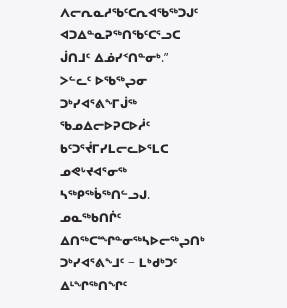ᐱᓕᕆᓇᓱᖃᑦᑕᕆᐊᖃᖅᑐᒍᑦ ᐊᑐᐃᓐᓇᕈᖅᑎᖃᑦᑕᕐᓗᑕ ᒎᑎᒧᑦ ᐃᓅᓯᑉᑎᓐᓂᒃ.”
ᐳᓪᓚᑦ ᐅᖃᖅᖢᓂ ᑐᒃᓯᐊᕐᕕᖕᒥᒎᖅ ᖃᓄᐃᓕᐅᕈᑕᐅᓲᑦ ᑲᑦᑐᕐᔫᒥᓯᒪᓕᓚᐅᕐᒪᑕ ᓄᕙᒡᔪᐊᕐᓂᖅ ᓴᖅᑭᖅᑳᖅᑎᓪᓗᒍ. ᓄᓇᖅᑲᑎᒌᑦ ᐃᑎᖅᑕᙱᓐᓂᖅᓴᐅᓕᖅᖢᑎᒃ ᑐᒃᓯᐊᕐᕕᖕᒧᑦ − ᒪᒃᑯᒃᑐᑦ ᐃᒻᖏᖅᑎᖏᑦ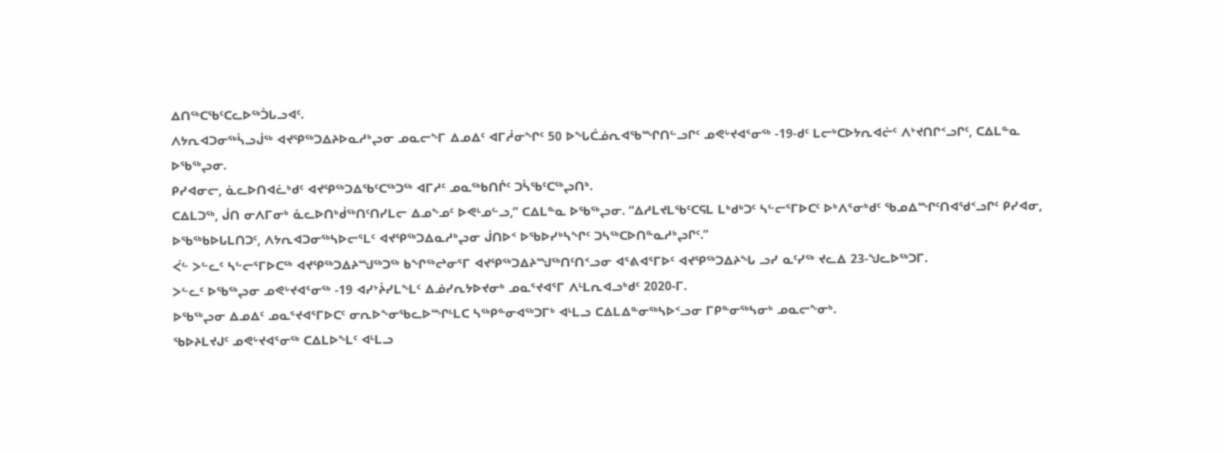ᐃᑎᖅᑕᖃᑦᑕᓚᐅᖅᑑᒐᓗᐊᑦ.
ᐱᔭᕆᐊᑐᓂᖅᓵᓗᒎᖅ ᐊᔪᕿᖅᑐᐃᔨᐅᓇᓱᒃᖢᓂ ᓄᓇᓕᖕᒥ ᐃᓄᐃᑦ ᐊᒥᓲᓂᖏᑦ 50 ᐅᖓᑖᓅᕆᐊᖃᙱᑎᓪᓗᒋᑦ ᓄᕙᒡᔪᐊᕐᓂᖅ -19-ᑯᑦ ᒪᓕᒃᑕᐅᔭᕆᐊᓖᑦ ᐱᔾᔪᑎᒋᑉᓗᒋᑦ, ᑕᐃᒪᓐᓇ ᐅᖃᖅᖢᓂ.
ᑭᓯᐊᓂᓕ, ᓈᓚᐅᑎᐊᓛᒃᑯᑦ ᐊᔪᕿᖅᑐᐃᖃᑦᑕᖅᑐᖅ ᐊᒥᓱᑦ ᓄᓇᖅᑲᑎᒌᑦ ᑐᓵᖃᑦᑕᖅᖢᑎᒃ.
ᑕᐃᒪᑐᖅ, ᒎᑎ ᓂᐱᒥᓂᒃ ᓈᓚᐅᑎᒃᑰᖅᑎᑦᑎᓯᒪᓕ ᐃᓄᖕᓄᑦ ᐅᕙᒻᓄᓪᓗ,” ᑕᐃᒪᓐᓇ ᐅᖃᖅᖢᓂ. “ᐃᓱᒪᔪᒪᖃᑦᑕᕋᒪ ᒪᒃᑯᒃᑐᑦ ᓴᓪᓕᕐᒥᐅᑕᑦ ᐅᒃᐱᕐᓂᒃᑯᑦ ᖃᓄᐃᙱᑦᑎᐊᖁᑉᓗᒋᑦ ᑭᓯᐊᓂ, ᐅᖃᖅᑲᐅᒐᒪᑎᑐᑦ, ᐱᔭᕆᐊᑐᓂᖅᓴᐅᓕᕐᒪᑦ ᐊᔪᕿᖅᑐᐃᓇᓱᒃᖢᓂ ᒎᑎᐅᑉ ᐅᖃᐅᓯᒃᓴᖏᑦ ᑐᓴᖅᑕᐅᑎᓐᓇᓱᒃᖢᒋᑦ.”
ᐹᓪ ᐳᓪᓚᑦ ᓴᓪᓕᕐᒥᐅᑕᖅ ᐊᔪᕿᖅᑐᐃᔨᙳᖅᑐᖅ ᑲᖏᖅᖠᓂᕐᒥ ᐊᔪᕿᖅᑐᐃᔨᙳᖅᑎᑦᑎᑉᓗᓂ ᐊᕐᕕᐊᕐᒥᐅᑦ ᐊᔪᕿᖅᑐᐃᔨᖓ ᓗᓯ ᓇᑦᓯᖅ ᔪᓚᐃ 23-ᖑᓚᐅᖅᑐᒥ.
ᐳᓪᓚᑦ ᐅᖃᖅᖢᓂ ᓄᕙᒡᔪᐊᕐᓂᖅ -19 ᐊᓯᔾᔩᓯᒪᖕᒪᑦ ᐃᓅᓯᕆᔭᐅᔪᓂᒃ ᓄᓇᕐᔪᐊᕐᒥ ᐱᒻᒪᕆᐊᓗᒃᑯᑦ 2020-ᒥ.
ᐅᖃᖅᖢᓂ ᐃᓄᐃᑦ ᓄᓇᕐᔪᐊᕐᒥᐅᑕᑦ ᓂᕆᐅᖕᓂᖃᓚᐅᙱᒻᒪᑕ ᓴᖅᑭᓐᓂᐊᖅᑐᒥᒃ ᐊᒻᒪᓗ ᑕᐃᒪᐃᓐᓂᖅᓴᐅᑉᓗᓂ ᒥᑭᓐᓂᖅᓴᓂᒃ ᓄᓇᓕᖕᓂᒃ.
ᖃᐅᔨᒪᔪᒍᑦ ᓄᕙᒡᔪᐊᕐᓂᖅ ᑕᐃᒪᐅᖕᒪᑦ ᐊᒻᒪᓗ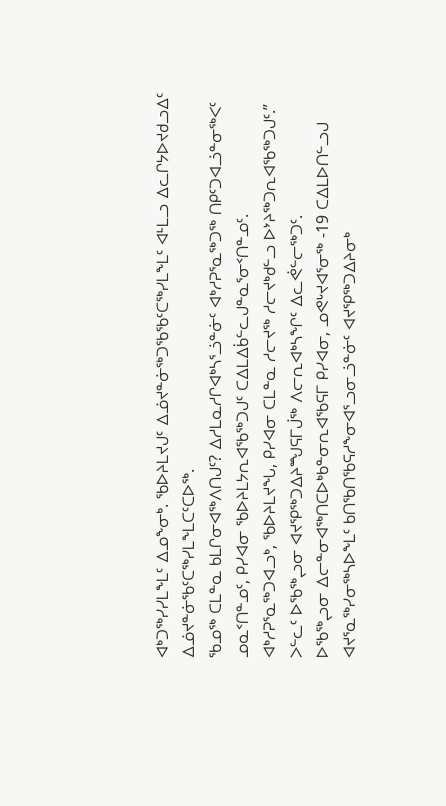ᐊᒃᑐᖅᓯᓯᒪᖕᒪᑦ ᐃᓄᖕᓂᒃ. ᖃᐅᔨᒪᔪᒍᑦ ᐃᓅᔪᓐᓃᖅᑐᖃᖃᑦᑕᖅᓯᒪᖕᒪᑦ ᐊᒻᒪᓗ ᐃᓚᒋᔭᐅᔪᑯᓗᐃᑦ ᐃᓅᔪᓐᓃᖃᑦᑕᖅᓯᒪᖕᒪᑕᑦᑕᐅᖅ.
ᖃᓄᖅ ᑕᒪᓐᓇ ᑲᒪᒋᓂᐊᖅᐱᑎᒍᑦ? ᐃᓱᒪᓇᓱᒋᐊᒃᓴᕐᓘᓐᓃᑦ ᐊᒃᓱᕈᕐᓇᖅᑐᖅ ᑎᑭᑦᑐᐊᓘᓐᓂᖅᐸᑦ ᓄᓇᑉᑎᓐᓄᑦ, ᑭᓯᐊᓂ ᖃᐅᔨᒪᔭᕆᐊᖃᖅᑐᒍᑦ ᑕᐃᒪᐃᑳᓪᓚᒍᓐᓇᕐᓂᑉᑎᓐᓄᑦ.
ᐊᒃᓱᕈᕐᓇᖅᑐᐊᓗᒃ, ᖃᐅᔨᒪᔪᖓ, ᑭᓯᐊᓂ ᑕᒪᓐᓇ ᓱᓕᔪᖅ ᓱᓕᔪᒃᑯᓪᓗ ᐅᔾᔨᖅᑐᕆᐊᖃᖅᑐᒍᑦ.”
ᐳᓪᓚᑦ ᐅᖃᖅᖢᓂ ᐊᔪᕿᖅᑐᐃᔨᙳᕋᒥᒎᖅ ᐱᓕᕆᐊᒃᓴᖏᑦ ᐃᓚᕚᓪᓕᖅᑐᑦ.
ᐅᖃᖅᖢᓂ ᐃᓕᓐᓂᐊᖅᑎᑕᐅᒃᑲᓐᓂᕆᐊᖃᕋᒥ ᑭᓯᐊᓂ, ᓄᕙᒡᔪᐊᕐᓂᖅ -19 ᑕᐃᒪᐅᑎᓪᓗᒍ ᐊᔪᕐᓇᖅᓯᓂᖅᓴᐅᖕᒪᑦ ᑲᑎᖃᑎᖃᕋᓱᖕᓂᐊᕐᓗᓂᓘᓐᓃᑦ ᐊᔪᕿᖅᑐᐃᔨᓂᒃ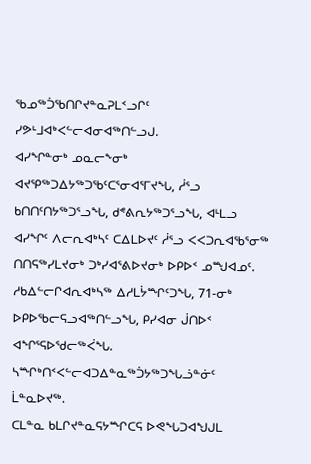ᖃᓄᖅᑑᖃᑎᒋᔪᓐᓇᕈᒪᑉᓗᒋᑦ ᓯᕗᒻᒧᐊᒃᐸᓪᓕᐊᓂᐊᖅᑎᓪᓗᒍ.
ᐊᓯᖏᓐᓂᒃ ᓄᓇᓕᖕᓂᒃ ᐊᔪᕿᖅᑐᐃᔭᖅᑐᖃᑦᑕᕐᓂᐊᕐᒥᔪᖓ, ᓲᕐᓗ ᑲᑎᑎᑦᑎᔭᖅᑐᕐᓗᖓ, ᑯᕝᕕᕆᔭᖅᑐᕐᓗᖓ, ᐊᒻᒪᓗ ᐊᓯᖏᑦ ᐱᓕᕆᐊᒃᓴᑦ ᑕᐃᒪᐅᔪᑦ ᓲᕐᓗ ᐸᐸᑐᕆᐊᖃᕐᓂᖅ ᑎᑎᕋᖅᓯᒪᔪᓂᒃ ᑐᒃᓯᐊᕐᕕᐅᔪᓂᒃ ᐅᑭᐅᑉ ᓄᙳᐊᓄᑦ.
ᓱᑲᐃᓪᓕᒋᐊᕆᐊᒃᓴᖅ ᐃᓱᒪᔮᙱᑦᑐᖓ, 71-ᓂᒃ ᐅᑭᐅᖃᓕᕋᓗᐊᖅᑎᓪᓗᖓ, ᑭᓯᐊᓂ ᒎᑎᐅᑉ ᐊᖏᕐᕋᐅᖁᓕᖅᐹᖓ. ᓴᙱᒃᑎᑉᐸᓪᓕᐊᑐᐃᓐᓇᖅᑑᔭᖅᑐᖓᓘᓐᓃᑦ ᒫᓐᓇᐅᔪᖅ.
ᑕᒪᓐᓇ ᑲᒪᒋᔪᓐᓇᕋᔭᙱᑕᕋ ᐅᕙᖓᑐᐊᖑᒍᒪ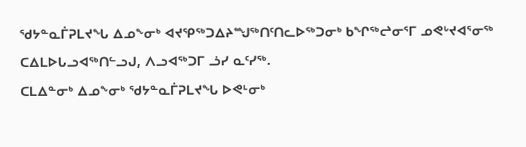ᖁᔭᓐᓇᒦᕈᒪᔪᖓ ᐃᓄᖕᓂᒃ ᐊᔪᕿᖅᑐᐃᔨᙳᖅᑎᑦᑎᓚᐅᖅᑐᓂᒃ ᑲᖏᖅᖠᓂᕐᒥ ᓄᕙᒡᔪᐊᕐᓂᖅ ᑕᐃᒪᐅᒐᓗᐊᖅᑎᓪᓗᒍ, ᐱᓗᐊᖅᑐᒥ ᓘᓯ ᓇᑦᓯᖅ.
ᑕᒪᐃᓐᓂᒃ ᐃᓄᖕᓂᒃ ᖁᔭᓐᓇᒦᕈᒪᔪᖓ ᐅᕙᒻᓂᒃ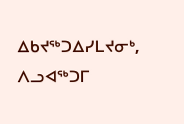ᐃᑲᔪᖅᑐᐃᓯᒪᔪᓂᒃ, ᐱᓗᐊᖅᑐᒥ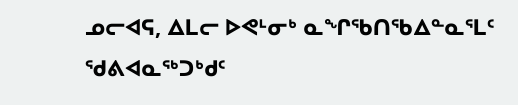ᓄᓕᐊᕋ, ᐃᒪᓕ ᐅᕙᒻᓂᒃ ᓇᖏᖃᑎᖃᐃᓐᓇᕐᒪᑦ ᖁᕕᐊᓇᖅᑐᒃᑯᑦ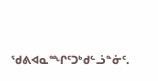ᖁᕕᐊᓇᙱᑦᑐᒃᑯᓪᓘᓐᓃᑦ.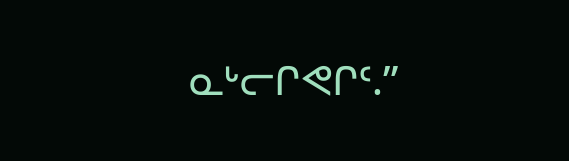ᓇᒡᓕᒋᕙᒋᑦ.”